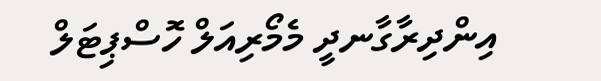އިންދިރާގާނދީ މެމޯރިއަލް ހޮސްޕިޓަލް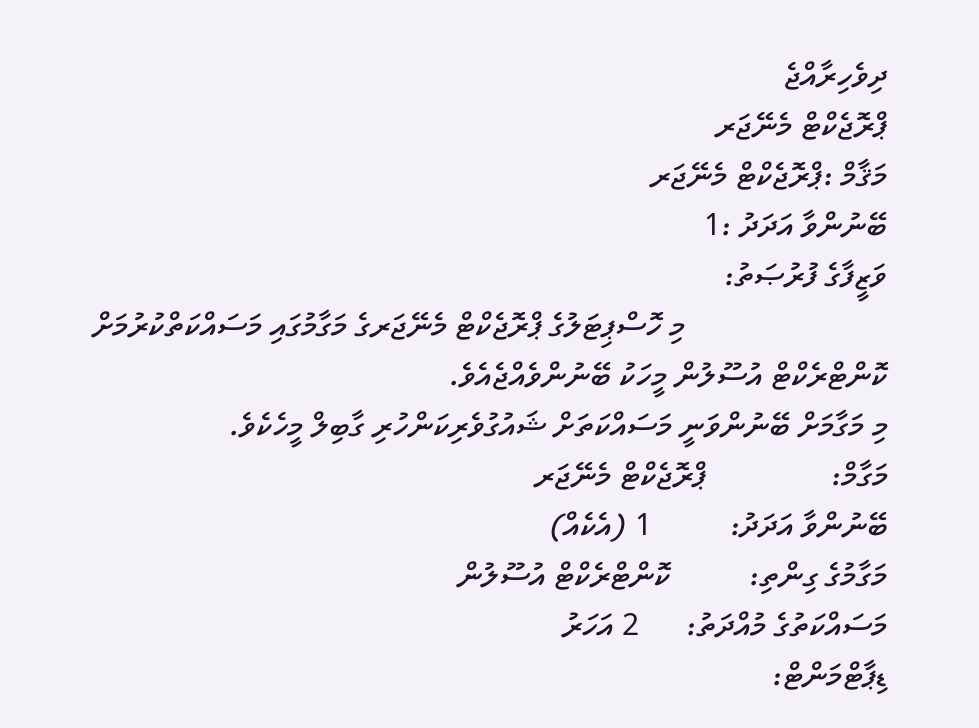ދިވެހިރާއްޖެ
ޕްރޮޖެކްޓް މެނޭޖަރ
މަޤާމް :ޕްރޮޖެކްޓް މެނޭޖަރ
ބޭނުންވާ އަދަދު :1
ވަޒީފާގެ ފުރުޞަތު:
                          މި ހޮސްޕިޓަލުގެ ޕްރޮޖެކްޓް މެނޭޖަރގެ މަގާމުގައި މަސައްކަތްކުރުމަށް ކޮންޓްރެކްޓް އުސޫލުން މީހަކު ބޭނުންވެއްޖެއެވެ.
މި މަގާމަށް ބޭނުންވަނީ މަސައްކަތަށް ޝައުގުވެރިކަންހުރި ގާބިލް މީހެކެވެ.
މަގާމް:                ޕްރޮޖެކްޓް މެނޭޖަރ
ބޭނުންވާ އަދަދު:          1 (އެކެއް)
މަގާމުގެ ގިންތި:          ކޮންޓްރެކްޓް އުސޫލުން
މަސައްކަތުގެ މުއްދަތު:      2 އަހަރު
ޑިޕާޓްމަންޓް: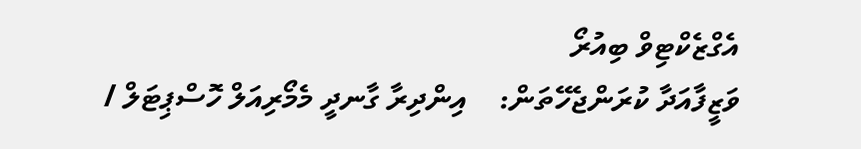އެގްޒެކްޓިވް ބިއުރޯ
ވަޒީފާއަދާ ކުރަންޖެހޭތަން:    އިންދިރާ ގާނދީ މެމޯރިއަލް ހޮސްޕިޓަލް /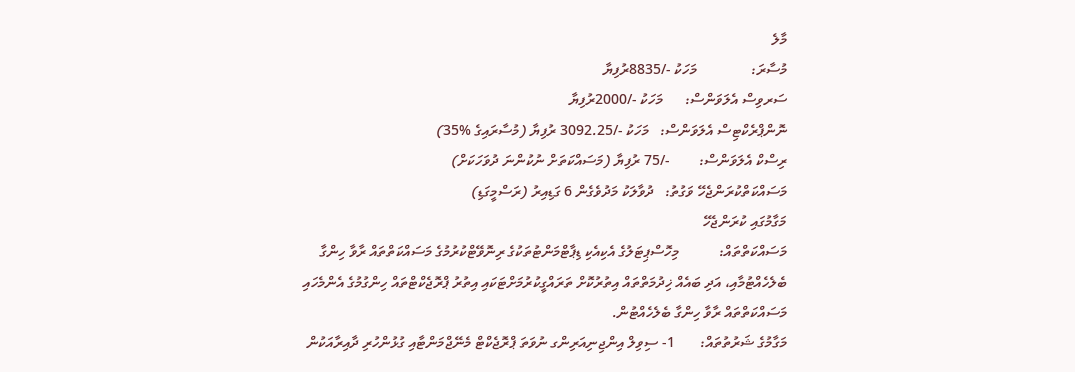މާލެ
މުސާރަ:               މަހަކު -/8835ރުފިޔާ
ސަރވިސް އެލަވަންސް:      މަހަކު -/2000ރުފިޔާ
ނޮންޕްރެކްޓިސް އެލަވަންސް:   މަހަކު -/3092.25 ރުފިޔާ (މުސާރައިގެ %35)
ރިސްކް އެލަވަންސް:        -/75 ރުފިޔާ (މަސައްކަތަށް ނުކުންނަ ދުވަހަކަށް)
މަސައްކަތްކުރަންޖެހޭ ވަގުތު:   ދުވާލަކު މަދުވެގެން 6 ގަޑިއިރު (ރަސްމީގަޑި)
މަގާމުގައި ކުރަންޖެހޭ
މަސައްކަތްތައް:           މިހޮސްޕިޓަލުގެ އެކިއެކި ޑިޕާޓްމަންޓުތަކުގެ ރިނޮވޭޓްކުރުމުގެ މަސައްކަތްތައް ރާވާ ހިންގާ ބެލެހެއްޓުމާއި، އަދި ބައެއް ޚިދުމަތްތައް އިތުރުކޮށް ތަރައްގީކުރުމަށްޓަކައި އިތުރު ޕްރޮޖެކްޓްތައް ހިންގުމުގެ އެންމެހައި މަސައްކަތްތައް ރާވާ ހިންގާ ބެލެހެއްޓުން.
މަގާމުގެ ޝަރުތުތައް:       1- ސިވިލް އިންޖިނިއަރިންގ ނުވަތަ ޕްރޮޖެކްޓް މެނޭޖްމަންޓާއި ގުޅުންހުރި ދާއިރާއަކުން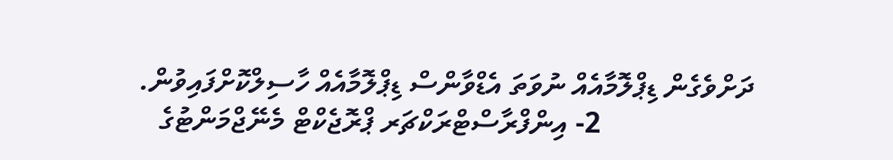ދަށްވެގެން ޑިޕްލޮމާއެއް ނުވަތަ އެޑްވާންސް ޑިޕްލޮމާއެއް ހާސިލްކޮށްފައިވުން.
                     2- އިންފްރާސްޓްރަކްޗަރ ޕްރޮޖެކްޓް މެނޭޖްމަންޓުގެ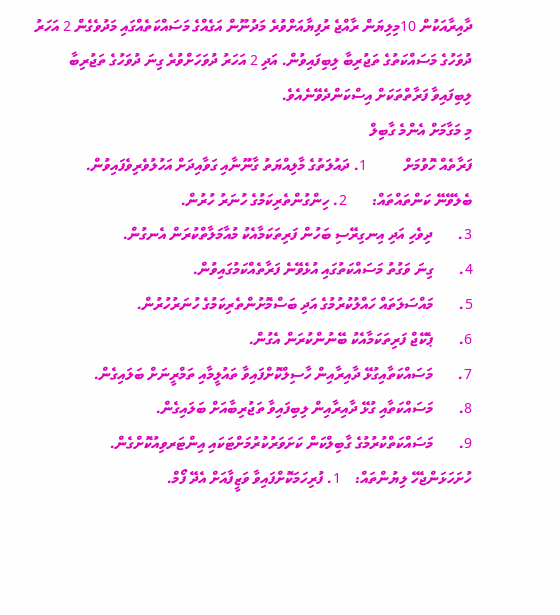ދާއިރާއަކުން 10މިލިޔަން ރާއްޖެ ރުފިޔާއަށްވުރެ މަދުނޫން އަގެއްގެ މަސައްކަތެއްގައި މަދުވެގެން 2 އަހަރު ދުވަހުގެ މަސައްކަތުގެ ތަޖުރިބާ ލިބިފައިވުން. އަދި 2 އަހަރު ދުވަހަށްވުރެ ގިނަ ދުވަހުގެ ތަޖުރިބާ ލިބިފައިވާ ފަރާތްތަކަށް އިސްކަންދެވޭނެއެވެ.
މި މަގާމަށް އެންމެ ގާބިލް
ފަރާތެއް ހޮވުމަށް          1. ދައުލަތުގެ މާލިއްޔަތު ގާނޫނާއި ގަވާއިދަށް އަހުލުވެރިވެފައިވުން.
ބެލެވޭނޭ ކަންތައްތައް:       2. ހިންގުންތެރިކަމުގެ ހުނަރު ހުރުން.
3.       ދިވެހި އަދި އިނގިރޭސި ބަހުން ފަރިތަކަމާއެކު މުއާމަލާތްކުރަން އެނގުން.
4.       ގިނަ ވަގުތު މަސައްކަތުގައި އުޅެވޭނެ ފަރާތެއްކަމުގައިވުން.
5.       މައްސަލަތައް ހައްލުކުރުމުގެ އަދި ބަސްމޮށުންތެރިކަމުގެ ހުނަރުހުރުން.
6.       ޕެކޭޖް ފަރިތަކަމާއެކު ބޭނުންކުރަން އެގުން.
7.       މަސައްކަތާއިގުޅޭ ދާއިރާއިން ހާސިލްކޮށްފައިވާ ތައުލީމާއި ތަމްރީނަށް ބަލައިގެން.
8.       މަސައްކަތާއި ގުޅޭ ދާއިރާއިން ލިބިފައިވާ ތަޖުރިބާއަށް ބަލައިގެން.
9.       މަސައްކަތްކުރުމުގެ ގާބިލްކަން ކަށަވަރުކުރުމަށްޓަކައި އިންޓަރވިއުކޮށްގެން.
ހުށަހަޅަންޖެހޭ ލިޔުންތައް:    1. ފުރިހަމަކޮށްފައިވާ ވަޒީފާއަށް އެދޭ ފޯމް.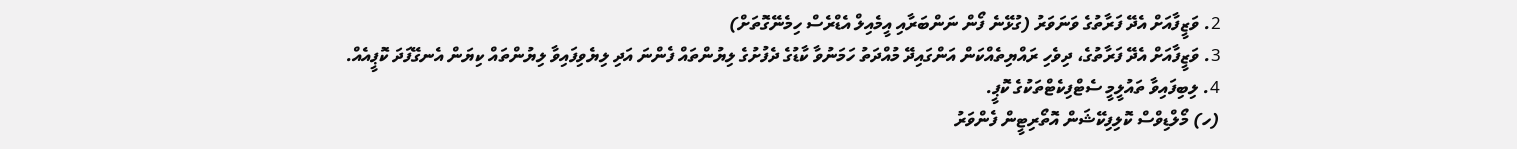2. ވަޒީފާއަށް އެދޭ ފަރާތުގެ ވަނަވަރު (ގުޅޭނެ ފޯން ނަންބަރާއި އީމެއިލް އެޑްރެސް ހިމެނޭގޮތަށް)
3. ވަޒީފާއަށް އެދޭ ފަރާތުގެ، ދިވެހި ރައްޔިތެއްކަން އަންގައިދޭ މުއްދަތު ހަމަނުވާ ކާޑުގެ ދެފުށުގެ ލިޔުންތައް ފެންނަ އަދި ލިޔެވިފައިވާ ލިޔުންތައް ކިޔަން އެނގޭފަދަ ކޮޕީއެއް.
4. ލިބިފައިވާ ތައުލީމީ ސެޓްފިކެޓްތަކުގެ ކޮޕީ.
(ހ) މޯލްޑިވްސް ކޮލިފިކޭޝަން އޮތޯރިޓީން ފެންވަރު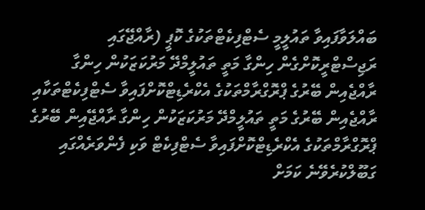ބައްލަވާފައިވާ ތައުލީމީ ސެޓްފިކެޓްތަކުގެ ކޮޕީ (ރާއްޖޭގައި ރަޖިސްޓްރީކޮށްގެން ހިންގާ މަތީ ތައުލީމްދޭ މަރުކަޒަކުން ހިންގާ ރާއްޖެއިން ބޭރުގެ ޕްރޮގްރާމްތަކުގެ އެކްރެޑިޓްކޮށްފައިވާ ސެޓްފިކެޓްތަކާއި ރާއްޖެއިން ބޭރުގެ މަތީ ތައުލީމްދޭ މަރުކަޒަކުން ހިންގާ ރާއްޖޭއިން ބޭރުގެ ޕްރޮގްރާމްތަކުގެ އެކްރެޑިޓްކޮށްފައިވާ ސެޓްފިކެޓް ވަކި ފެންވަރެއްގައި ގަބޫލްކުރެވޭނެ ކަމަށް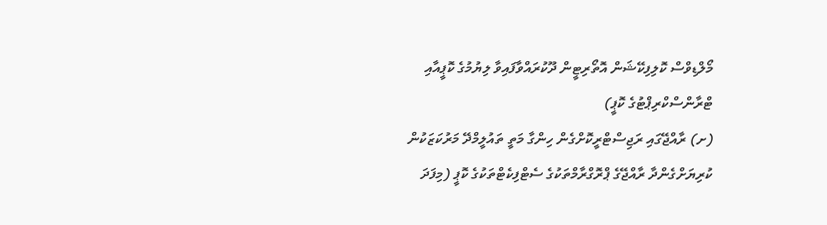މޯލްޑިވްސް ކޮލިފިކޭޝަން އޮތޯރިޓީން ދޫކުރައްވާފައިވާ ލިޔުމުގެ ކޮޕީއާއި ޓްރާންސްކްރިޕްޓުގެ ކޮޕީ)
(ށ) ރާއްޖޭގައި ރަޖިސްޓްރީކޮށްގެން ހިންގާ މަތީ ތައުލީމްދޭ މަރުކަޒަކުން ކުރިޔަށްގެންދާ ރާއްޖޭގެ ޕްރޮގްރާމްތަކުގެ ސެޓްފިކެޓްތަކުގެ ކޮޕީ (މިފަދަ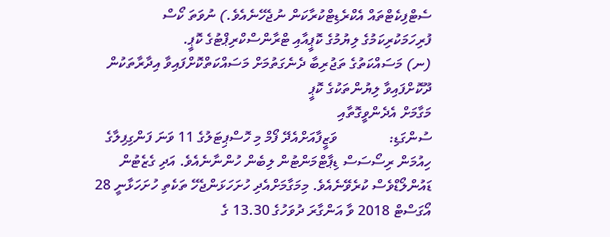ސެޓްފިކެޓްތައް އެކްރެޑިޓްކުރާކަން ނުޖެހޭނެއެވެ.) ނުވަތަ ކޯސް ފުރިހަމަކުރިކަމުގެ ލިޔުމުގެ ކޮޕީއާއި ޓްރާންސްކްރިޕްޓުގެ ކޮޕީ.
(ނ) މަސައްކަތުގެ ތަޖުރިބާ ދެނެގަތުމަށް މަސައްކަތްކޮށްފައިވާ އިދާރާތަކުން ދޫކޮށްފައިވާ ލިޔުންތަކުގެ ކޮޕީ
މަގާމަށް އެދެންވީގޮތާއި
ސުންގަޑި:              ވަޒީފާއަށްއެދޭ ފޯމް މި ހޮސްޕިޓަލުގެ 11 ވަނަ ފަންގިފިލާގެ ހިއުމަން ރިސޯސަސް ޑިޕާޓްމަންޓުން ލިބެން ހުންނާނެއެވެ. އަދި ގެޒެޓުން ޑައުންލޯޑްވެސް ކުރެވޭނެއެވެ. މިމަގާމަށްއެދި ހުށަހަޅަންޖެހޭ ތަކެތި ހުށަހަޅާނީ 28 އޯގަސްޓް 2018 ވާ އަންގާރަ ދުވަހުގެ 13.30 ގެ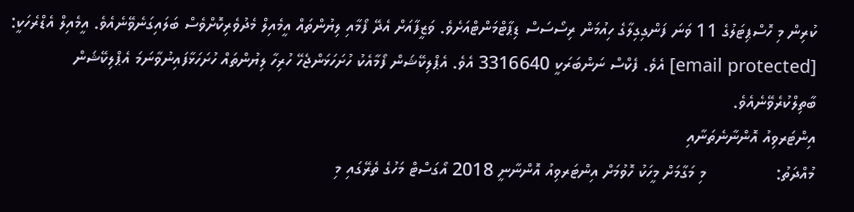ކުރިން މި ހޮސްޕިޓަލުގެ 11 ވަނަ ފަންގިގިލާގެ ހިއުމަން ރިސޯސަސް ޑިޕާޓްމަންޓްއަށެވެ. ވަޒީފާއަށް އެދޭ ފޯމާއި ލިޔުންތައް އީމެއިލް މެދުވެރިކޮށްވެސް ބަލައިގަނެވޭނެއެވެ. އީމެއިލް އެޑްރެހަކީ: [email protected] އެވެ. ފެކްސް ނަންބަރަކީ 3316640 އެވެ. އެޕްލިކޭޝަން ފޯމާއެކު ހުށަހަޅަންޖެހޭ ހުރިހާ ލިޔުންތައް ހުށަހަޅާފައިނުވާނަމަ އެޕްލިކޭޝަން ބާތިލްކުރެވޭނެއެވެ.
އިންޓަރވިއު އޮންނާނެތަނާއި
މުއްދަތު:               މި މަގާމަށް މީހަކު ހޮވުމަށް އިންޓަރވިއު އޮންނާނީ 2018 އޯގަސްޓް މަހުގެ ތެރޭގައި މި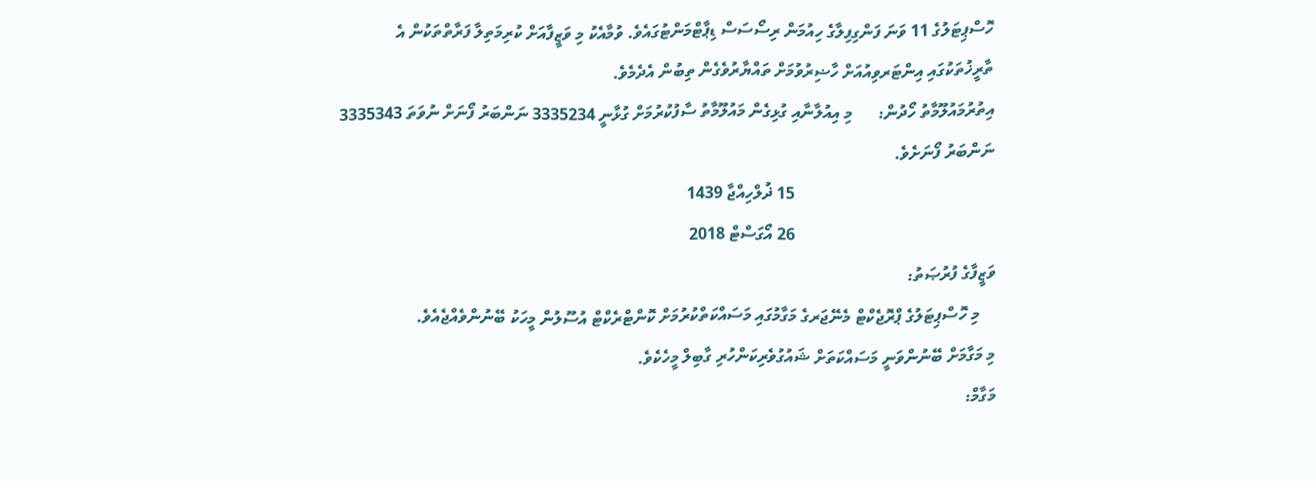ހޮސްޕިޓަލުގެ 11 ވަނަ ފަންގިފިލާގެ ހިއުމަން ރިސޯސަސް ޑިޕާޓްމަންޓުގައެވެ. ވުމާއެކު މި ވަޒީފާއަށް ކުރިމަތިލާ ފަރާތްތަކުން އެ ތާރީޚުތަކުގައި އިންޓަރވިއުއަށް ހާޟިރުވުމަށް ތައްޔާރުވެގެން ތިބުން އެދެމެވެ.
އިތުރުމައުލޫމާތު ހޯދުން:      މި އިއުލާނާއި ގުޅިގެން މައުލޫމާތު ސާފުކުރުމަށް ގުޅާނީ 3335234 ނަންބަރު ފޯނަށް ނުވަތަ 3335343 ނަންބަރު ފޯނަށެވެ.
                                                15 ޛުލްހިއްޖާ 1439
                                                26 އޯގަސްޓް 2018
ވަޒީފާގެ ފުރުޞަތު:
    މި ހޮސްޕިޓަލުގެ ޕްރޮޖެކްޓް މެނޭޖަރގެ މަގާމުގައި މަސައްކަތްކުރުމަށް ކޮންޓްރެކްޓް އުސޫލުން މީހަކު ބޭނުންވެއްޖެއެވެ.
މި މަގާމަށް ބޭނުންވަނީ މަސައްކަތަށް ޝައުގުވެރިކަންހުރި ގާބިލް މީހެކެވެ.
މަގާމް: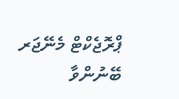ޕްރޮޖެކްޓް މެނޭޖަރ
ބޭނުންވާ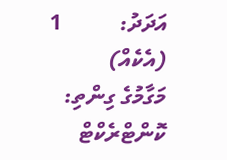އަދަދު:          1 (އެކެއް)
މަގާމުގެ ގިންތި:          ކޮންޓްރެކްޓް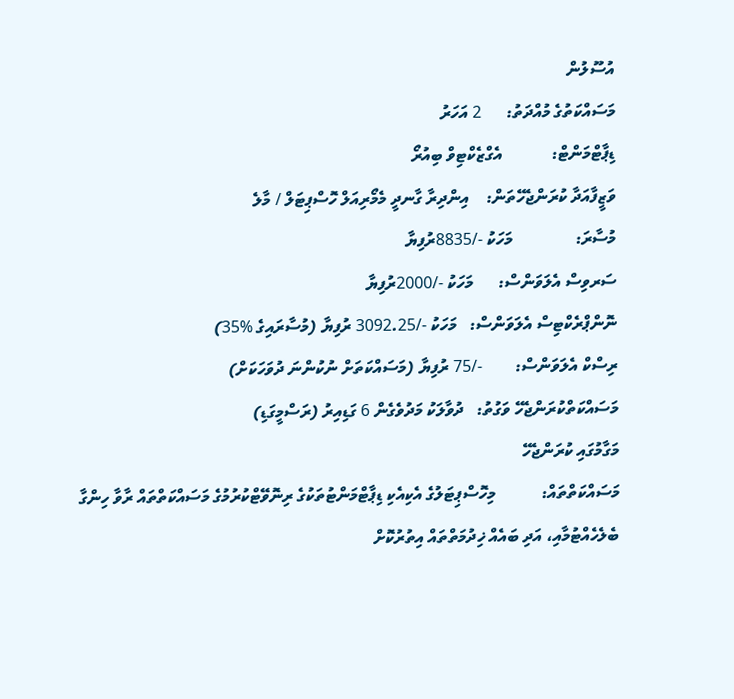އުސޫލުން
މަސައްކަތުގެ މުއްދަތު:      2 އަހަރު
ޑިޕާޓްމަންޓް:            އެގްޒެކްޓިވް ބިއުރޯ
ވަޒީފާއަދާ ކުރަންޖެހޭތަން:    އިންދިރާ ގާނދީ މެމޯރިއަލް ހޮސްޕިޓަލް / މާލެ
މުސާރަ:               މަހަކު -/8835ރުފިޔާ
ސަރވިސް އެލަވަންސް:      މަހަކު -/2000ރުފިޔާ
ނޮންޕްރެކްޓިސް އެލަވަންސް:   މަހަކު -/3092.25 ރުފިޔާ (މުސާރައިގެ %35)
ރިސްކް އެލަވަންސް:        -/75 ރުފިޔާ (މަސައްކަތަށް ނުކުންނަ ދުވަހަކަށް)
މަސައްކަތްކުރަންޖެހޭ ވަގުތު:   ދުވާލަކު މަދުވެގެން 6 ގަޑިއިރު (ރަސްމީގަޑި)
މަގާމުގައި ކުރަންޖެހޭ
މަސައްކަތްތައް:           މިހޮސްޕިޓަލުގެ އެކިއެކި ޑިޕާޓްމަންޓުތަކުގެ ރިނޮވޭޓްކުރުމުގެ މަސައްކަތްތައް ރާވާ ހިންގާ ބެލެހެއްޓުމާއި، އަދި ބައެއް ޚިދުމަތްތައް އިތުރުކޮށް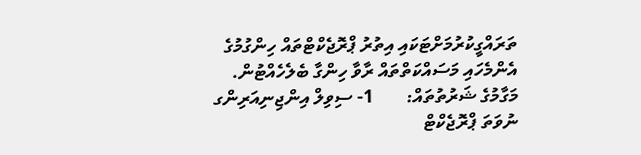ތަރައްގީކުރުމަށްޓަކައި އިތުރު ޕްރޮޖެކްޓްތައް ހިންގުމުގެ އެންމެހައި މަސައްކަތްތައް ރާވާ ހިންގާ ބެލެހެއްޓުން.
މަގާމުގެ ޝަރުތުތައް:       1- ސިވިލް އިންޖިނިއަރިންގ ނުވަތަ ޕްރޮޖެކްޓް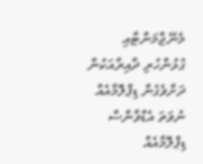މެނޭޖްމަންޓާއި ގުޅުންހުރި ދާއިރާއަކުން ދަށްވެގެން ޑިޕްލޮމާއެއް ނުވަތަ އެޑްވާންސް ޑިޕްލޮމާއެއް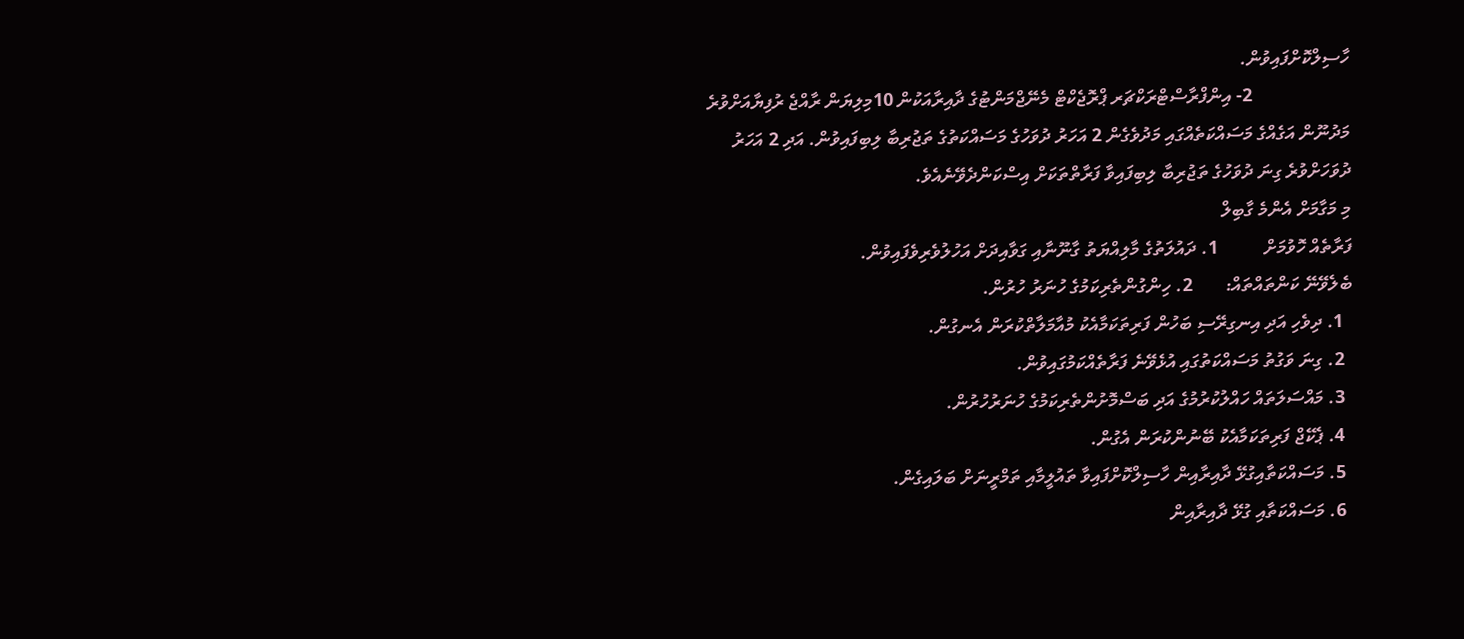ހާސިލްކޮށްފައިވުން.
                     2- އިންފްރާސްޓްރަކްޗަރ ޕްރޮޖެކްޓް މެނޭޖްމަންޓުގެ ދާއިރާއަކުން 10މިލިޔަން ރާއްޖެ ރުފިޔާއަށްވުރެ މަދުނޫން އަގެއްގެ މަސައްކަތެއްގައި މަދުވެގެން 2 އަހަރު ދުވަހުގެ މަސައްކަތުގެ ތަޖުރިބާ ލިބިފައިވުން. އަދި 2 އަހަރު ދުވަހަށްވުރެ ގިނަ ދުވަހުގެ ތަޖުރިބާ ލިބިފައިވާ ފަރާތްތަކަށް އިސްކަންދެވޭނެއެވެ.
މި މަގާމަށް އެންމެ ގާބިލް
ފަރާތެއް ހޮވުމަށް          1. ދައުލަތުގެ މާލިއްޔަތު ގާނޫނާއި ގަވާއިދަށް އަހުލުވެރިވެފައިވުން.
ބެލެވޭނޭ ކަންތައްތައް:       2. ހިންގުންތެރިކަމުގެ ހުނަރު ހުރުން.
  1. ދިވެހި އަދި އިނގިރޭސި ބަހުން ފަރިތަކަމާއެކު މުއާމަލާތްކުރަން އެނގުން.
  2. ގިނަ ވަގުތު މަސައްކަތުގައި އުޅެވޭނެ ފަރާތެއްކަމުގައިވުން.
  3. މައްސަލަތައް ހައްލުކުރުމުގެ އަދި ބަސްމޮށުންތެރިކަމުގެ ހުނަރުހުރުން.
  4. ޕެކޭޖް ފަރިތަކަމާއެކު ބޭނުންކުރަން އެގުން.
  5. މަސައްކަތާއިގުޅޭ ދާއިރާއިން ހާސިލްކޮށްފައިވާ ތައުލީމާއި ތަމްރީނަށް ބަލައިގެން.
  6. މަސައްކަތާއި ގުޅޭ ދާއިރާއިން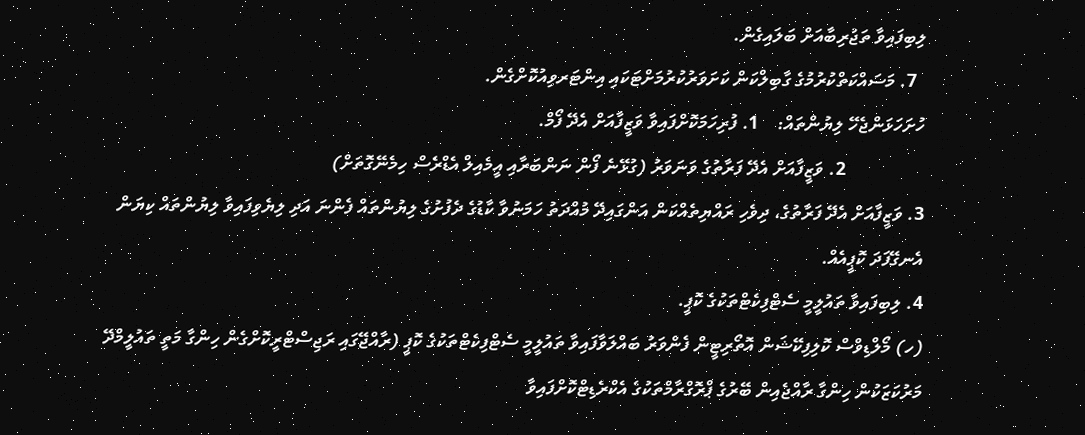ލިބިފައިވާ ތަޖުރިބާއަށް ބަލައިގެން.
  7. މަސައްކަތްކުރުމުގެ ގާބިލްކަން ކަށަވަރުކުރުމަށްޓަކައި އިންޓަރވިއުކޮށްގެން.
ހުށަހަޅަންޖެހޭ ލިޔުންތައް:    1. ފުރިހަމަކޮށްފައިވާ ވަޒީފާއަށް އެދޭ ފޯމް.
                 2. ވަޒީފާއަށް އެދޭ ފަރާތުގެ ވަނަވަރު (ގުޅޭނެ ފޯން ނަންބަރާއި އީމެއިލް އެޑްރެސް ހިމެނޭގޮތަށް)
3. ވަޒީފާއަށް އެދޭ ފަރާތުގެ، ދިވެހި ރައްޔިތެއްކަން އަންގައިދޭ މުއްދަތު ހަމަނުވާ ކާޑުގެ ދެފުށުގެ ލިޔުންތައް ފެންނަ އަދި ލިޔެވިފައިވާ ލިޔުންތައް ކިޔަން އެނގޭފަދަ ކޮޕީއެއް.
4. ލިބިފައިވާ ތައުލީމީ ސެޓްފިކެޓްތަކުގެ ކޮޕީ.
(ހ) މޯލްޑިވްސް ކޮލިފިކޭޝަން އޮތޯރިޓީން ފެންވަރު ބައްލަވާފައިވާ ތައުލީމީ ސެޓްފިކެޓްތަކުގެ ކޮޕީ (ރާއްޖޭގައި ރަޖިސްޓްރީކޮށްގެން ހިންގާ މަތީ ތައުލީމްދޭ މަރުކަޒަކުން ހިންގާ ރާއްޖެއިން ބޭރުގެ ޕްރޮގްރާމްތަކުގެ އެކްރެޑިޓްކޮށްފައިވާ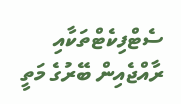ސެޓްފިކެޓްތަކާއި ރާއްޖެއިން ބޭރުގެ މަތީ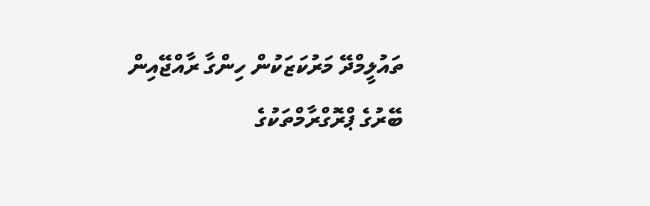ތައުލީމްދޭ މަރުކަޒަކުން ހިންގާ ރާއްޖޭއިން ބޭރުގެ ޕްރޮގްރާމްތަކުގެ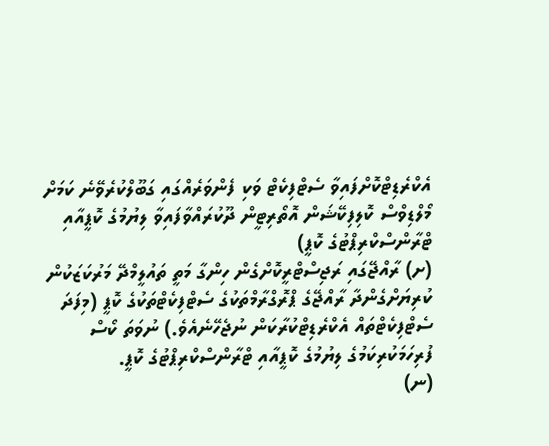އެކްރެޑިޓްކޮށްފައިވާ ސެޓްފިކެޓް ވަކި ފެންވަރެއްގައި ގަބޫލްކުރެވޭނެ ކަމަށް މޯލްޑިވްސް ކޮލިފިކޭޝަން އޮތޯރިޓީން ދޫކުރައްވާފައިވާ ލިޔުމުގެ ކޮޕީއާއި ޓްރާންސްކްރިޕްޓުގެ ކޮޕީ)
(ށ) ރާއްޖޭގައި ރަޖިސްޓްރީކޮށްގެން ހިންގާ މަތީ ތައުލީމްދޭ މަރުކަޒަކުން ކުރިޔަށްގެންދާ ރާއްޖޭގެ ޕްރޮގްރާމްތަކުގެ ސެޓްފިކެޓްތަކުގެ ކޮޕީ (މިފަދަ ސެޓްފިކެޓްތައް އެކްރެޑިޓްކުރާކަން ނުޖެހޭނެއެވެ.) ނުވަތަ ކޯސް ފުރިހަމަކުރިކަމުގެ ލިޔުމުގެ ކޮޕީއާއި ޓްރާންސްކްރިޕްޓުގެ ކޮޕީ.
(ނ)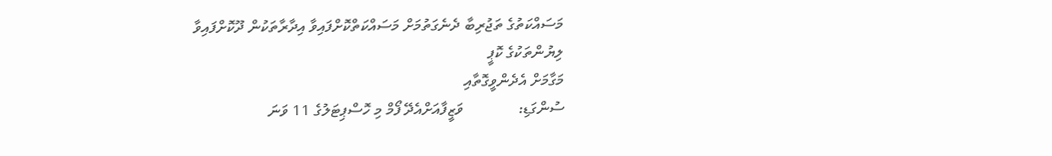މަސައްކަތުގެ ތަޖުރިބާ ދެނެގަތުމަށް މަސައްކަތްކޮށްފައިވާ އިދާރާތަކުން ދޫކޮށްފައިވާ ލިޔުންތަކުގެ ކޮޕީ
މަގާމަށް އެދެންވީގޮތާއި
ސުންގަޑި:              ވަޒީފާއަށްއެދޭ ފޯމް މި ހޮސްޕިޓަލުގެ 11 ވަނަ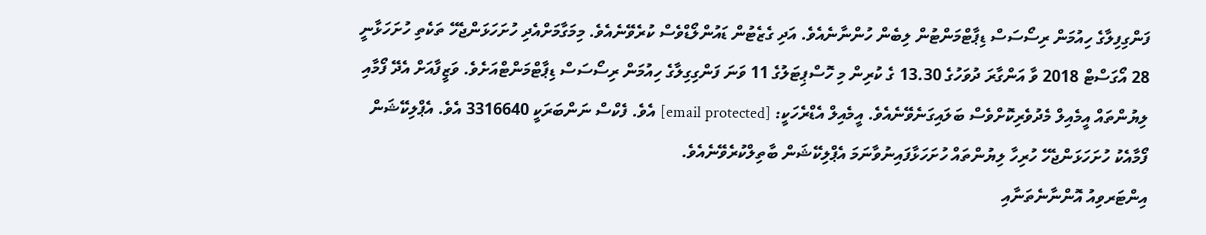ފަންގިފިލާގެ ހިއުމަން ރިސޯސަސް ޑިޕާޓްމަންޓުން ލިބެން ހުންނާނެއެވެ. އަދި ގެޒެޓުން ޑައުންލޯޑްވެސް ކުރެވޭނެއެވެ. މިމަގާމަށްއެދި ހުށަހަޅަންޖެހޭ ތަކެތި ހުށަހަޅާނީ 28 އޯގަސްޓް 2018 ވާ އަންގާރަ ދުވަހުގެ 13.30 ގެ ކުރިން މި ހޮސްޕިޓަލުގެ 11 ވަނަ ފަންގިގިލާގެ ހިއުމަން ރިސޯސަސް ޑިޕާޓްމަންޓްއަށެވެ. ވަޒީފާއަށް އެދޭ ފޯމާއި ލިޔުންތައް އީމެއިލް މެދުވެރިކޮށްވެސް ބަލައިގަނެވޭނެއެވެ. އީމެއިލް އެޑްރެހަކީ: [email protected] އެވެ. ފެކްސް ނަންބަރަކީ 3316640 އެވެ. އެޕްލިކޭޝަން ފޯމާއެކު ހުށަހަޅަންޖެހޭ ހުރިހާ ލިޔުންތައް ހުށަހަޅާފައިނުވާނަމަ އެޕްލިކޭޝަން ބާތިލްކުރެވޭނެއެވެ.
އިންޓަރވިއު އޮންނާނެތަނާއި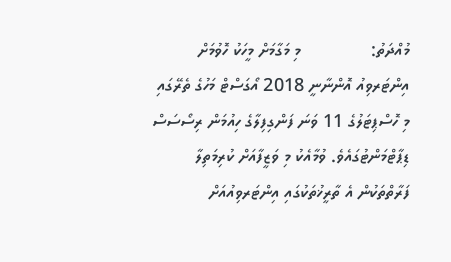މުއްދަތު:               މި މަގާމަށް މީހަކު ހޮވުމަށް އިންޓަރވިއު އޮންނާނީ 2018 އޯގަސްޓް މަހުގެ ތެރޭގައި މި ހޮސްޕިޓަލުގެ 11 ވަނަ ފަންގިފިލާގެ ހިއުމަން ރިސޯސަސް ޑިޕާޓްމަންޓުގައެވެ. ވުމާއެކު މި ވަޒީފާއަށް ކުރިމަތިލާ ފަރާތްތަކުން އެ ތާރީޚުތަކުގައި އިންޓަރވިއުއަށް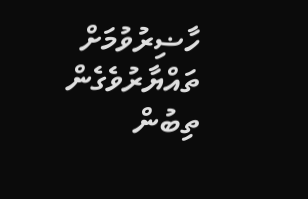ހާޟިރުވުމަށް ތައްޔާރުވެގެން ތިބުން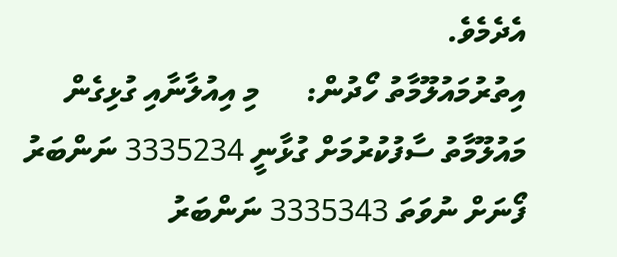އެދެމެވެ.
އިތުރުމައުލޫމާތު ހޯދުން:      މި އިއުލާނާއި ގުޅިގެން މައުލޫމާތު ސާފުކުރުމަށް ގުޅާނީ 3335234 ނަންބަރު ފޯނަށް ނުވަތަ 3335343 ނަންބަރު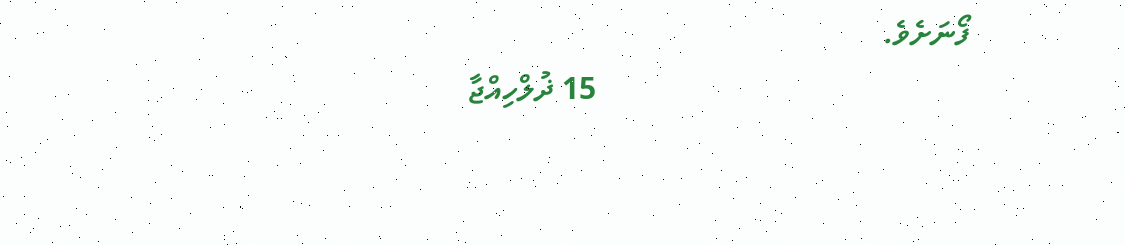ފޯނަށެވެ.
                                                15 ޛުލްހިއްޖާ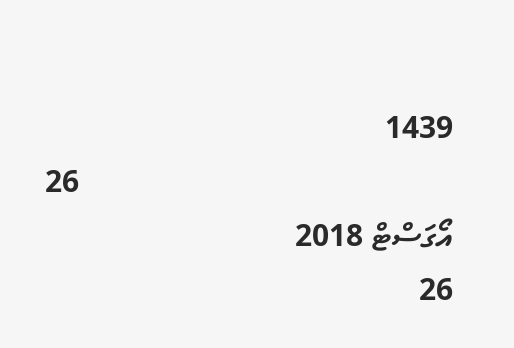1439
                                                26 އޯގަސްޓް 2018
26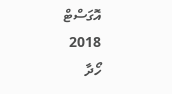އޮގަސްޓް 2018
ހޯދާ